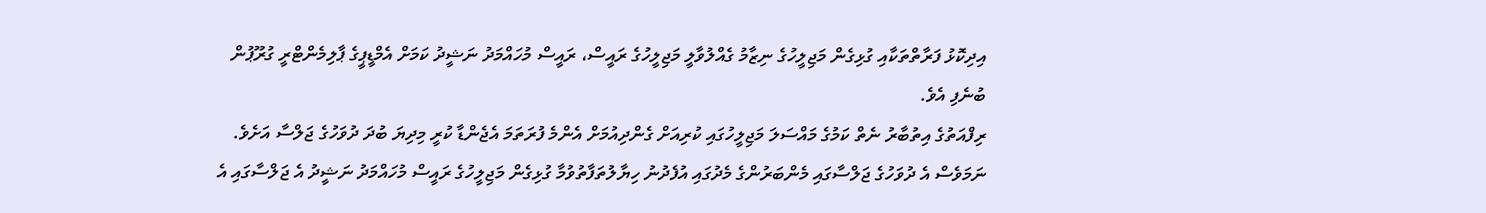އިދިކޮޅު ފަރާތްތަކާއި ގުޅިގެން މަޖިލީހުގެ ނިޒާމު ގެއްލުވާލީ މަޖިލީހުގެ ރައީސް، ރައީސް މުހައްމަދު ނަޝީދު ކަމަށް އެމްޑީޕީގެ ޕާލިމެންޓްރީ ގުރޫޕުން ބުނެފި އެވެ.
ރިފްއަތުގެ އިތުބާރު ނެތް ކަމުގެ މައްސަލަ މަޖިލީހުގައި ކުރިއަށް ގެންދިއުމަށް އެންމެ ފުރަތަމަ އެޖެންޑާ ކުރީ މިދިޔަ ބުދަ ދުވަހުގެ ޖަލްސާ އަށެވެ. ނަމަވެސް އެ ދުވަހުގެ ޖަލްސާގައި މެންބަރުންގެ މެދުގައި އުފެދުނު ހިޔާލުތަފާތުވުމާ ގުޅިގެން މަޖިލީހުގެ ރައީސް މުހައްމަދު ނަޝީދު އެ ޖަލްސާގައި އެ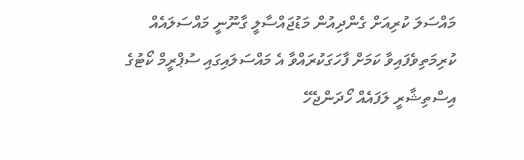މައްސަލަ ކުރިއަށް ގެންދިއުން މަޑުޖައްސާލީ ގާނޫނީ މައްސަލައެއް ކުރިމަތިވެފައިވާ ކަމަށް ފާހަގަކުރައްވާ އެ މައްސަލައިގައި ސުޕްރީމް ކޯޓުގެ އިސްތިޝާރީ ލަފައެއް ހޯދަންޖެހޭ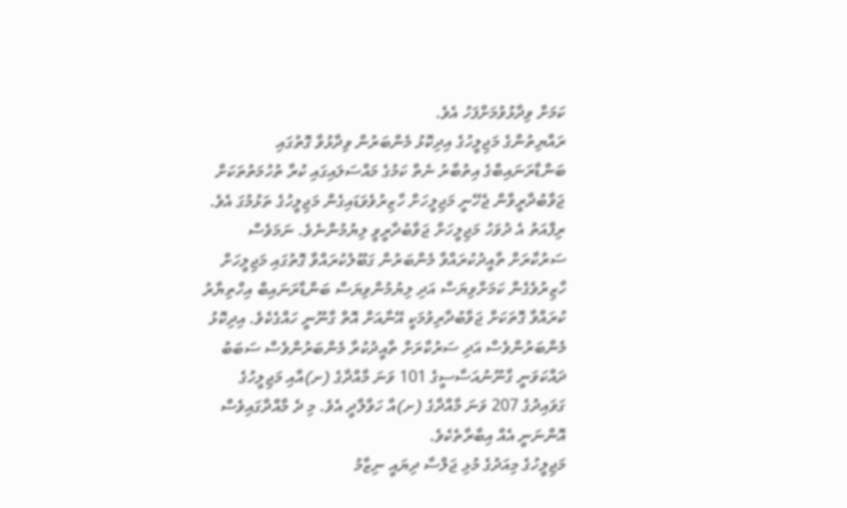ކަމަށް ވިދާޅުވުމަށްފަހު އެވެ.
ރައްޔިތުންގެ މަޖިލީހުގެ އިދިކޮޅު މެންބަރުން ވިދާޅުވާ ގޮތުގައި ބަންޑާރަނައިބްގެ އިތުބާރު ނެތް ކަމުގެ މައްސަލައިގައި ކުރާ ތުހުމަތުތަކަށް ޖަވާބުދާރީވާން ޖެހޭނީ މަޖިލީހަށް ހާޒިރުވެވަޑައިގެން މަޖިލީހުގެ ތަޅުމުގަ އެވެ. ރިފްއަތު އެ ދުވަހު މަޖިލީހަށް ޖަވާބުދާރީވީ ލިޔުމުންނެވެ. ނަމަވެސް ސަރުކާރަށް ތާއީދުކުރައްވާ މެންބަރުން ގަބޫލުކުރައްވާ ގޮތުގައި މަޖިލީހަށް ހާޒިރުވެގެން ކަމަށްވިޔަސް އަދި ލިޔުމުންވިޔަސް ބަންޑާރަނައިބް އިހްތިޔާރު ކުރައްވާ ގޮތަކަށް ޖަވާބުދާރިވުމަކީ އޭނާއަށް އޮތް ގާނޫނީ ހައްގެކެވެ. އިދިކޮޅު މެންބަރުންވެސް އަދި ސަރުކާރަށް ތާއީދުކުރާ މެންބަރުންވެސް ސަބަބު ދައްކަވަނީ ގާނޫނުއަސާސީގެ 101 ވަނަ މާއްދާގެ (ށ)އާއި މަޖިލީހުގެ ގަވައިދުގެ 207 ވަނަ މާއްދާގެ (ށ)އާ ހަވާލާދީ އެވެ. މި ދެ މާއްދާގައިވެސް އޮންނަނީ އެއް އިބާރާތެކެވެ.
މަޖިލީހުގެ މިއަދުގެ މުޅި ޖަލްސާ ދިޔައީ ނިޒާމު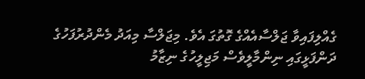ގެއްލިފައިވާ ޖަލްސާއެއްގެ ގޮތުގަ އެވެ. މިޖަލްސާ މިއަދު މެންދުރުފަހުގެ ދަންފަޅީގައި ނިންމާލީވެސް މަޖިލީހުގެ ނިޒާމު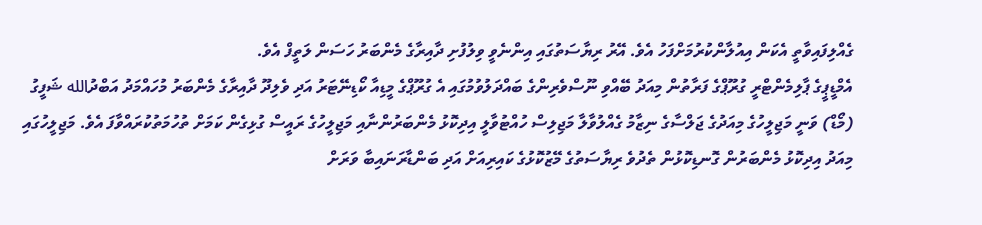ގެއްލިފައިވާތީ އެކަން އިއުލާންކުރުމަށްފަހު އެވެ. އޭރު ރިޔާސަތުގައި އިންނެވީ ވިލުފުށި ދާއިރާގެ މެންބަރު ހަސަން ލަތީފް އެވެ.
އެމްޑީޕީގެ ޕާލިމެންޓްރީ ގުރޫޕްގެ ފަރާތުން މިއަދު ބޭއްވި ނޫސްވެރިންގެ ބައްދަލުވުމުގައި އެ ގުރޫޕްގެ މީޑިއާ ކޯޑިނޭޓަރު އަދި ވެލިދޫ ދާއިރާގެ މެންބަރު މުހައްމަދު އަބްދުالله ޝަފީގު (މޯޑް) ވަނީ މަޖިލީހުގެ މިއަދުގެ ޖަލްސާގެ ނިޒާމު ގެއްލުވާލާ މަޖިލިސް ހުއްޓުވާލީ އިދިކޮޅު މެންބަރުންނާއި މަޖިލީހުގެ ރައީސް ގުޅިގެން ކަމަށް ތުހުމަތުކުރައްވާފަ އެވެ. މަޖިލީހުގައި މިއަދު އިދިކޮޅު މެންބަރުން ގޮނޑިކޮޅުން ތެދުވެ ރިޔާސަތުގެ މޭޒުކޮޅުގެ ކައިރިއަށް އަދި ބަންޑާރަނައިބާ ވަރަށް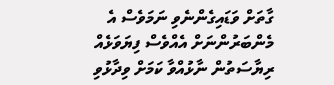ގާތަށް ވަޑައިގެންނެވި ނަމަވެސް އެ މެންބަރުންނަށް އެއްވެސް ފިޔަވަޅެއް ރިޔާސަތުން ނާޅުއްވާ ކަމަށް ވިދާޅުވި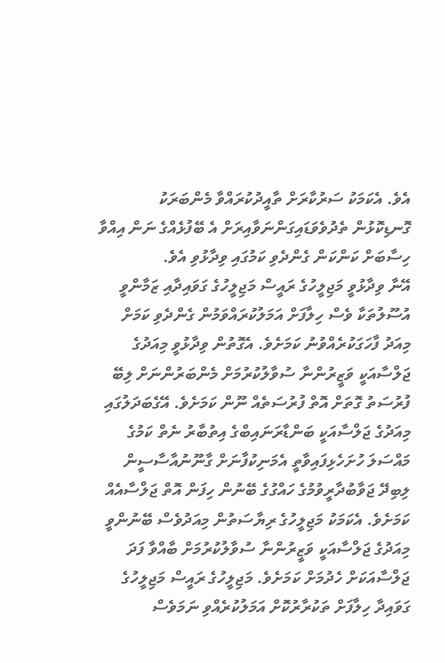އެވެ. އެކަމަކު ސަރުކާރަށް ތާއީދުކުރައްވާ މެންބަރަކު ގޮނޑިކޮޅުން ތެދުވެވަޑައިގަންނަވާއިރަށް އެ ބޭފުޅެއްގެ ނަން އިއްވާ ހިސާބަށް ކަންކަން ގެންދެވި ކަމުގައި ވިދާޅުވި އެވެ.
އޭނާ ވިދާޅުވީ މަޖިލީހުގެ ރައީސް މަޖިލީހުގެ ގަވައިދާއި ޒަމާންވީ އުސޫލުތަކާ ވެސް ހިލާފަށް އަމަލުކުރައްވަމުން ގެންދެވި ކަމަށް މިއަދު ފާހަގަކުރެއްވުނު ކަމަށެވެ. އެގޮތުން ވިދާޅުވީ މިއަދުގެ ޖަލްސާއަކީ ވަޒީރުންނާ ސުވާލުކުރުމަށް މެންބަރުންނަށް ލިބޭ ފުރުސަތު ގޮތަށް އޮތް ފުރުސަތެއް ނޫން ކަމަށެވެ. އޭގެބަދަލުގައި މިއަދުގެ ޖަލްސާއަކީ ބަންޑާރަނައިބްގެ އިތުބާރު ނެތް ކަމުގެ މައްސަލަ ހުށަހެޅިފައިވާތީ އެމަނިކުފާނަށް ގާނޫނުއާސާސީން ލިބިދޭ ޖަވާބުދާރީވުމުގެ ހައްގުގެ ބޭނުން ހިފަން އޮތް ޖަލްސާއެއް ކަމަށެވެ. އެކަމަކު މަޖިލީހުގެ ރިޔާސަތުން މިއަދުވެސް ބޭނުންވީ މިއަދުގެ ޖަލްސާއަކީ ވަޒީރުންނާ ސުވާލުކުރުމަށް ބާއްވާ ފަދަ ޖަލްސާއަކަށް ހެދުމަށް ކަމަށެވެ. މަޖިލީހުގެ ރައީސް މަޖިލީހުގެ ގަވައިދާ ހިލާފަށް ތަކުރާރުކޮށް އަމަލުކުރެއްވި ނަމަވެސް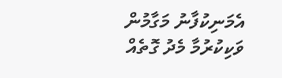އެމަނިކުފާނު މަގާމުން ވަކިކުރުމާ މެދު ގޮތެއް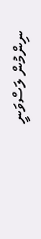ނިންމުން ލަސްވަނީ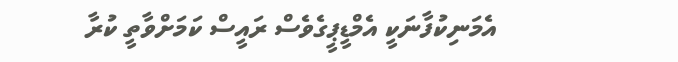އެމަނިކުފާނަކީ އެމްޑީޕީގެވެސް ރައީސް ކަމަށްވާތީ ކުރާ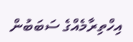އިހްތިރާމެއްގެ ސަބަބުން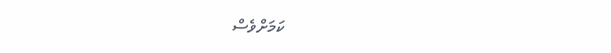ކަމަށްވެސް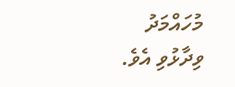މުހައްމަދު ވިދާޅުވި އެވެ.